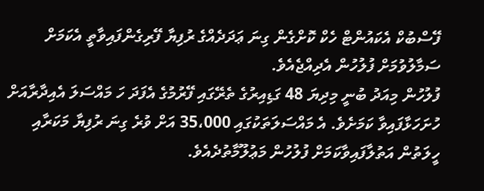ފޭސްބުކް އެކައުންޓް ހެކް ކޮށްގެން ގިނަ ޢަދަދެއްގެ ރުފިޔާ ފޭރިގެންފައިވާތީ އެކަމަށް ސަމާލުވުމަށް ފުލުހުން އެދިއްޖެއެވެ.
ފުލުހުން މިއަދު ބުނީ މިދިޔަ 48 ގަޑިއިރުގެ ތެރޭގައި ފޭރުމުގެ އެފަދަ ހަ މައްސަލަ އެއިދާރާއަށް ހުށަހަޅާފައިވާ ކަމަށެވެ. އެ މައްސަލަތަކުގައި 35،000 އަށް ވުރެ ގިނަ ރުފިޔާ މަކަރާއި ހީލަތުން އަތުލާފައިވާކަމަށް ފުލުހުން މަޢުލޫމާތުދެއެވެ.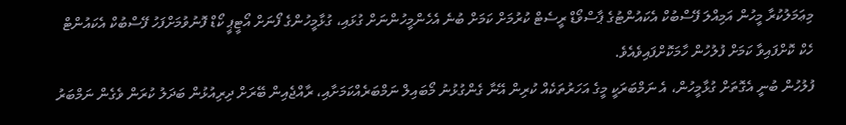މިޢަމަލުކުރާ މީހުން އަމިއްލަ ފޭސްބުކް އެކައުންޓުގެ ޕާސްވޯޑް ރީސެޓް ކުރުމަށް ކަމަށް ބުނެ އެހެންމީހުންނަށް ގުޅައި، ގުޅާމީހުންގެ ފޯނަށް އޯޓީޕީ ކޯޑް ފޮނުވުމަށްފަހު ފޭސްބުކް އެކައުންޓް ހެކް ކޮށްފައިވާ ކަމަށް ފުލުހުން ހާމަކޮށްފައިވެއެވެ.
ފުލުހުން ބުނީ އެގޮތަށް ގުޅާމީހުން، އެ ނަމްބަރަކީ މީގެ އަހަރުތަކެއް ކުރިން އޭނާ ގެންގުޅުނު މޯބައިލް ނަމްބަރެއްކަމަށާއި، ރާއްޖެއިން ބޭރަށް ދިރިއުޅުން ބަދަލު ކުރަން ވެގެން ނަމްބަރު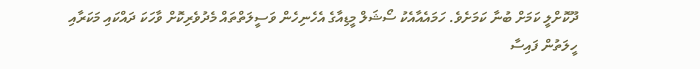ދޫކޮށްލީ ކަމަށް ބުނާ ކަމަށެވެ. ހަމައެއާއެކު ސޯޝަލް މީޑިއާގެ އެހެނިހެން ވަސީލަތްތައް މެދުވެރިކޮށް ވާހަކަ ދައްކައި މަކަރާއި ހީލަތުން ފައިސާ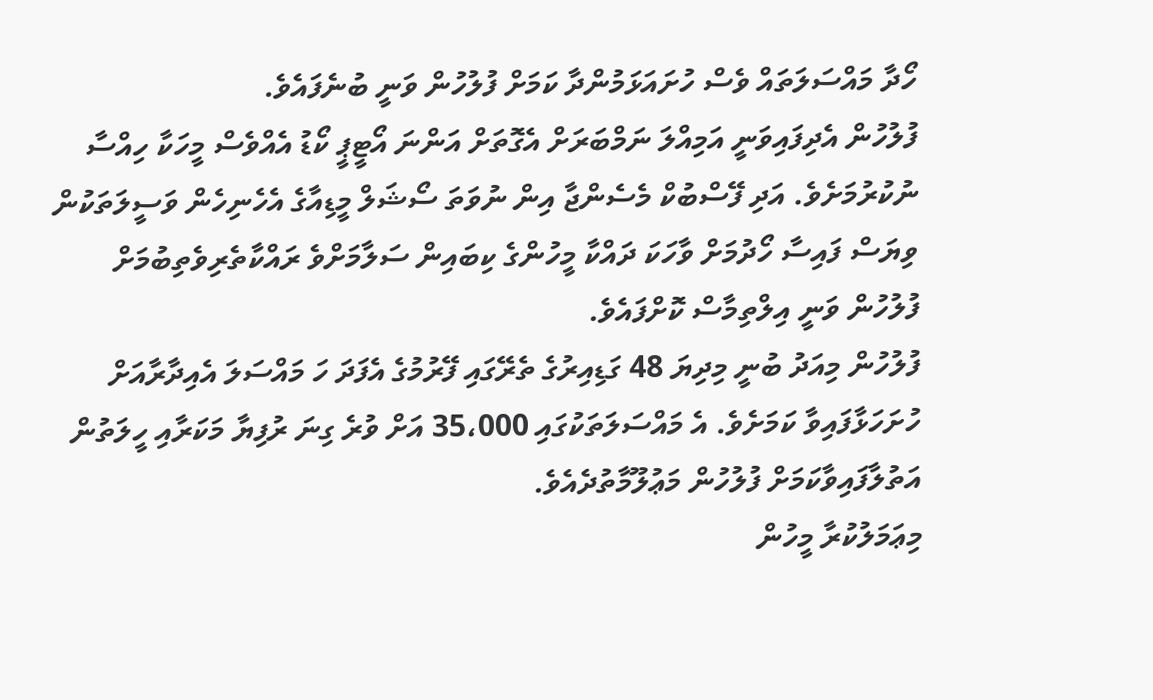ހޯދާ މައްސަލަތައް ވެސް ހުށައަޅަމުންދާ ކަމަށް ފުލުހުން ވަނީ ބުނެފައެވެ.
ފުލުހުން އެދިފައިވަނީ އަމިއްލަ ނަމްބަރަށް އެގޮތަށް އަންނަ އޯޓީޕީ ކޯޑު އެއްވެސް މީހަކާ ހިއްސާ ނުކުރުމަށެވެ. އަދި ފޭސްބުކް މެސެންޖާ އިން ނުވަތަ ސޯޝަލް މީޑިއާގެ އެހެނިހެން ވަސީލަތަކުން ވިޔަސް ފައިސާ ހޯދުމަށް ވާހަކަ ދައްކާ މީހުންގެ ކިބައިން ސަލާމަށްވެ ރައްކާތެރިވެތިބުމަށް ފުލުހުން ވަނީ އިލްތިމާސް ކޮށްފައެވެ.
ފުލުހުން މިއަދު ބުނީ މިދިޔަ 48 ގަޑިއިރުގެ ތެރޭގައި ފޭރުމުގެ އެފަދަ ހަ މައްސަލަ އެއިދާރާއަށް ހުށަހަޅާފައިވާ ކަމަށެވެ. އެ މައްސަލަތަކުގައި 35،000 އަށް ވުރެ ގިނަ ރުފިޔާ މަކަރާއި ހީލަތުން އަތުލާފައިވާކަމަށް ފުލުހުން މަޢުލޫމާތުދެއެވެ.
މިޢަމަލުކުރާ މީހުން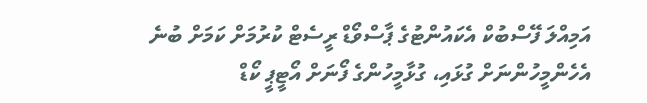އަމިއްލަ ފޭސްބުކް އެކައުންޓުގެ ޕާސްވޯޑް ރީސެޓް ކުރުމަށް ކަމަށް ބުނެ އެހެންމީހުންނަށް ގުޅައި، ގުޅާމީހުންގެ ފޯނަށް އޯޓީޕީ ކޯޑް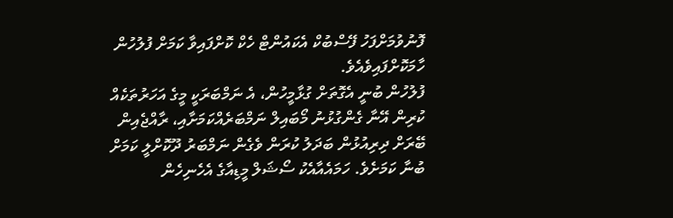ފޮނުވުމަށްފަހު ފޭސްބުކް އެކައުންޓް ހެކް ކޮށްފައިވާ ކަމަށް ފުލުހުން ހާމަކޮށްފައިވެއެވެ.
ފުލުހުން ބުނީ އެގޮތަށް ގުޅާމީހުން، އެ ނަމްބަރަކީ މީގެ އަހަރުތަކެއް ކުރިން އޭނާ ގެންގުޅުނު މޯބައިލް ނަމްބަރެއްކަމަށާއި، ރާއްޖެއިން ބޭރަށް ދިރިއުޅުން ބަދަލު ކުރަން ވެގެން ނަމްބަރު ދޫކޮށްލީ ކަމަށް ބުނާ ކަމަށެވެ. ހަމައެއާއެކު ސޯޝަލް މީޑިއާގެ އެހެނިހެން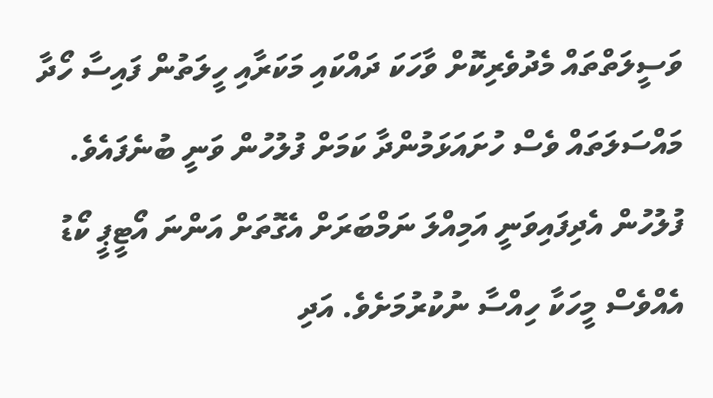ވަސީލަތްތައް މެދުވެރިކޮށް ވާހަކަ ދައްކައި މަކަރާއި ހީލަތުން ފައިސާ ހޯދާ މައްސަލަތައް ވެސް ހުށައަޅަމުންދާ ކަމަށް ފުލުހުން ވަނީ ބުނެފައެވެ.
ފުލުހުން އެދިފައިވަނީ އަމިއްލަ ނަމްބަރަށް އެގޮތަށް އަންނަ އޯޓީޕީ ކޯޑު އެއްވެސް މީހަކާ ހިއްސާ ނުކުރުމަށެވެ. އަދި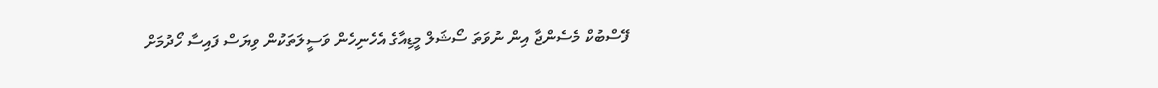ފޭސްބުކް މެސެންޖާ އިން ނުވަތަ ސޯޝަލް މީޑިއާގެ އެހެނިހެން ވަސީލަތަކުން ވިޔަސް ފައިސާ ހޯދުމަށް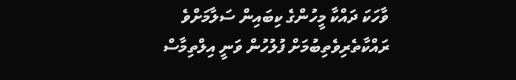ވާހަކަ ދައްކާ މީހުންގެ ކިބައިން ސަލާމަށްވެ ރައްކާތެރިވެތިބުމަށް ފުލުހުން ވަނީ އިލްތިމާސް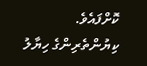ކޮށްފައެވެ.
ކިޔުންތެރިންގެ ހިޔާލު